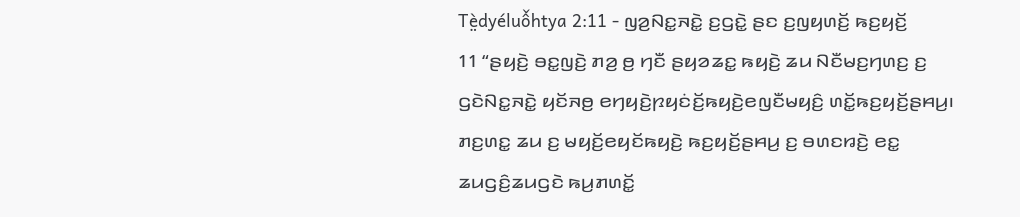Tè̤dyéluô̌htya 2:11 - ꤜꤤ꤬ꤡꤢ꤭ꤏꤢꤧ꤭ ꤢ꤬ꤞꤢꤧ꤭ ꤔꤢ ꤢ꤬ꤜꤟꤛꤢꤩ꤬ ꤒꤢ꤬ꤟꤢꤩ꤬
11 “ꤔꤟꤢꤧ꤬ ꤋꤢ꤭ꤜꤢꤧ꤬ ꤊꤤ꤬ ꤥ꤬ ꤚꤢꤪ ꤔꤟꤤꤘꤢ꤭ ꤒꤟꤢꤧ꤬ ꤘꤣ ꤡꤢꤪꤗꤢ꤬ꤚꤛꤢ꤬ ꤢ꤬ ꤞꤢꤧꤡꤢ꤭ꤏꤢꤧ꤭ ꤟꤢꤩꤏꤥ꤬ ꤕꤚꤟꤢꤧ꤬ꤐꤟꤢꤦꤢꤩ꤬ꤒꤟꤢꤧ꤬ꤕꤜꤢꤪꤗꤟꤢꤨ꤬ ꤛꤢꤩ꤭ꤒꤢ꤬ꤟꤢꤩ꤬ꤔꤌꤣ꤬꤯ ꤊꤢ꤬ꤛꤢ꤭ ꤘꤣ ꤢ꤬ ꤗꤟꤢꤩ꤬ꤕꤟꤢꤩꤒꤟꤢꤧ꤬ ꤒꤢ꤬ꤟꤢꤩ꤬ꤔꤌꤣ꤬ ꤢ꤬ ꤋꤛꤢꤙꤢꤧ꤬ ꤕꤢ꤭ ꤘꤣꤞꤢꤨ꤬ꤘꤣꤞꤢꤧ ꤒꤣ꤬ꤊꤛꤢꤩ꤭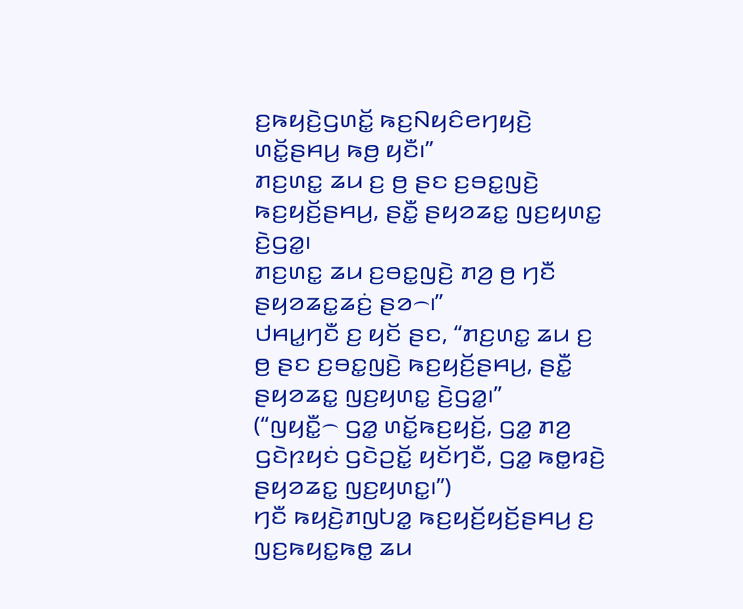ꤢ꤬ꤒꤟꤢꤧ꤬ꤞꤛꤢꤩ꤭ ꤒꤢ꤬ꤡꤟꤢꤨꤕꤚꤟꤢꤧ꤬ ꤛꤢꤩ꤭ꤔꤌꤣ꤬ ꤒꤥ꤬ ꤟꤢꤪ꤯”
ꤊꤢ꤬ꤛꤢ꤭ ꤘꤣ ꤢ꤬ ꤥ꤬ ꤔꤢ ꤢ꤬ꤋꤢ꤭ꤜꤢꤧ꤬ ꤒꤢ꤬ꤟꤢꤩ꤬ꤔꤌꤣ꤬, ꤔꤢꤪ꤭ ꤔꤟꤤꤘꤢ꤭ ꤜꤢ꤬ꤟꤛꤢ꤭ ꤢꤧ꤬ꤞꤤ꤭꤯
ꤊꤢ꤬ꤛꤢ꤭ ꤘꤣ ꤢ꤬ꤋꤢ꤭ꤜꤢꤧ꤬ ꤊꤤ꤬ ꤥ꤬ ꤚꤢꤪ ꤔꤟꤤꤘꤢ꤭ꤘꤢꤦ꤬ ꤔꤤ꤮꤯”
ꤓꤌꤣ꤭ꤚꤢꤪ ꤢ꤬ ꤟꤢꤩ ꤔꤢ, “ꤊꤢ꤬ꤛꤢ꤭ ꤘꤣ ꤢ꤬ ꤥ꤬ ꤔꤢ ꤢ꤬ꤋꤢ꤭ꤜꤢꤧ꤬ ꤒꤢ꤬ꤟꤢꤩ꤬ꤔꤌꤣ꤬, ꤔꤢꤪ꤭ ꤔꤟꤤꤘꤢ꤭ ꤜꤢ꤬ꤟꤛꤢ꤭ ꤢꤧ꤬ꤞꤤ꤭꤯”
(“ꤜꤟꤢꤪ꤭꤮ ꤞꤤ꤭ ꤛꤢꤩ꤭ꤒꤢ꤬ꤟꤢꤩ꤬, ꤞꤤ꤭ ꤊꤤ꤬ ꤞꤢꤧꤐꤟꤢꤦ ꤞꤢꤧꤑꤢꤩ꤭ ꤟꤢꤩꤚꤢꤪ, ꤞꤤ꤭ ꤒꤥ꤭ꤙꤢꤧ꤬ ꤔꤟꤤꤘꤢ꤭ ꤜꤢ꤬ꤟꤛꤢ꤭꤯”)
ꤚꤢꤪ ꤒꤟꤢꤧ꤬ꤊꤜꤝꤤ꤭ ꤒꤢ꤬ꤟꤢꤩ꤬ꤟꤢꤩ꤬ꤔꤌꤣ꤬ ꤢ꤬ ꤜꤢ꤬ꤒꤟꤢ꤭ꤒꤥ꤭ ꤘꤣ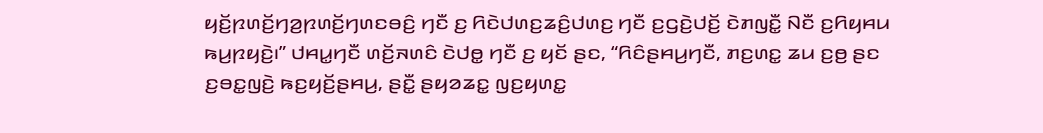ꤟꤢꤩ꤬ꤐꤛꤢꤩ꤬ꤚꤤ꤬ꤐꤛꤢꤩ꤬ꤚꤛꤢꤋꤢꤨ꤬ ꤚꤢꤪ ꤢ꤬ ꤖꤢꤧꤓꤛꤢ꤬ꤘꤢꤨ꤬ꤓꤛꤢ꤬ ꤚꤢꤪ ꤢ꤬ꤞꤢꤧ꤬ꤓꤢꤩ꤬ ꤢꤧꤊꤜꤢꤪ꤭ ꤡꤢꤪ ꤢ꤬ꤖꤟꤌꤣ ꤒꤣ꤬ꤐꤟꤢꤧ꤬꤯” ꤓꤌꤣ꤭ꤚꤢꤪ ꤛꤢꤩ꤬ꤏꤛꤢꤨ ꤢꤧꤓꤥ꤭ ꤚꤢꤪ ꤢ꤬ ꤟꤢꤩ ꤔꤢ, “ꤖꤢꤨꤔꤌꤣ꤬ꤚꤢꤪ, ꤊꤢ꤬ꤛꤢ꤭ ꤘꤣ ꤢ꤬ꤥ꤬ ꤔꤢ ꤢ꤬ꤋꤢ꤭ꤜꤢꤧ꤬ ꤒꤢ꤬ꤟꤢꤩ꤬ꤔꤌꤣ꤬, ꤔꤢꤪ꤭ ꤔꤟꤤꤘꤢ꤭ ꤜꤢ꤬ꤟꤛꤢ꤭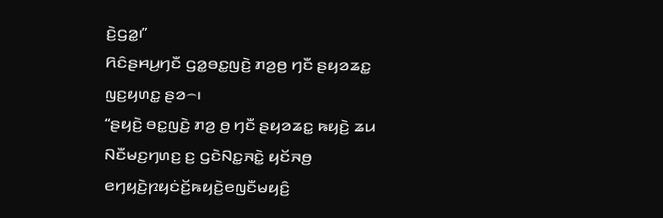ꤢꤧ꤬ꤞꤤ꤭꤯”
ꤖꤢꤨꤔꤌꤣ꤬ꤚꤢꤪ ꤞꤤ꤭ꤋꤢ꤭ꤜꤢꤧ꤬ ꤊꤤ꤬ꤥ꤬ ꤚꤢꤪ ꤔꤟꤤꤘꤢ꤭ ꤜꤢ꤬ꤟꤛꤢ꤭ ꤔꤤ꤮꤯
“ꤔꤟꤢꤧ꤬ ꤋꤢ꤭ꤜꤢꤧ꤬ ꤊꤤ꤬ ꤥ꤬ ꤚꤢꤪ ꤔꤟꤤꤘꤢ꤭ ꤒꤟꤢꤧ꤬ ꤘꤣ ꤡꤢꤪꤗꤢ꤬ꤚꤛꤢ꤬ ꤢ꤬ ꤞꤢꤧꤡꤢ꤭ꤏꤢꤧ꤭ ꤟꤢꤩꤏꤥ꤬ ꤕꤚꤟꤢꤧ꤬ꤐꤟꤢꤦꤢꤩ꤬ꤒꤟꤢꤧ꤬ꤕꤜꤢꤪꤗꤟꤢꤨ꤬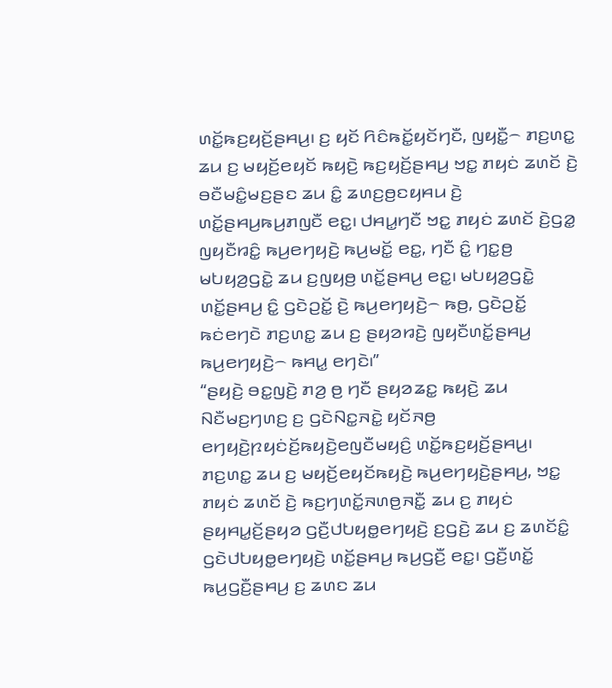ꤛꤢꤩ꤭ꤒꤢ꤬ꤟꤢꤩ꤬ꤔꤌꤣ꤬꤯ ꤢ꤬ ꤟꤢꤩ ꤖꤢꤨꤒꤢꤩ꤭ꤟꤢꤩꤚꤢꤪ, ꤜꤟꤢꤪ꤭꤮ ꤊꤢ꤬ꤛꤢ꤭ ꤘꤣ ꤢ꤬ ꤗꤟꤢꤩ꤬ꤕꤟꤢꤩ ꤒꤟꤢꤧ꤬ ꤒꤢ꤬ꤟꤢꤩ꤬ꤔꤌꤣ꤬ ꤠꤢ꤭ ꤊꤟꤢꤦ ꤘꤛꤢꤩ ꤢꤧ꤬ ꤋꤢꤪꤗꤢꤨ꤭ꤗꤢ꤬ꤔꤢ ꤘꤣ ꤢꤨ꤭ ꤘꤛꤢ꤬ꤥ꤬ꤢꤟꤌꤣ ꤢꤧ꤬ ꤛꤢꤩ꤭ꤔꤌꤣ꤬ꤒꤣ꤬ꤊꤜꤢꤪ ꤕꤢ꤭꤯ ꤓꤌꤣ꤭ꤚꤢꤪ ꤠꤢ꤭ ꤊꤟꤢꤦ ꤘꤛꤢꤩ ꤢꤧ꤬ꤞꤤ꤭ ꤜꤟꤢꤪꤙꤢꤨ꤭ ꤒꤣ꤬ꤕꤚꤟꤢꤧ꤬ ꤒꤣ꤬ꤗꤢꤩ꤭ ꤕꤢ꤭, ꤚꤢꤪ ꤢꤨ꤭ ꤚꤢ꤭ꤥ꤬ ꤗꤝꤟꤤ꤬ꤞꤢꤧ꤭ ꤘꤣ ꤢ꤬ꤜꤟꤥ꤬ ꤛꤢꤩ꤭ꤔꤌꤣ꤬ ꤕꤢ꤭꤯ ꤗꤝꤟꤤ꤬ꤞꤢꤧ꤭ ꤛꤢꤩ꤭ꤔꤌꤣ꤬ ꤢꤨ꤭ ꤞꤢꤧꤑꤢꤩ꤭ ꤢꤧ꤬ ꤒꤣ꤬ꤕꤚꤟꤢꤧ꤬꤮ ꤒꤥ꤬, ꤞꤢꤧꤑꤢꤩ꤭ ꤒꤢꤦꤕꤚꤢꤧ ꤊꤢ꤬ꤛꤢ꤭ ꤘꤣ ꤢ꤬ ꤔꤟꤤꤙꤢꤧ꤬ ꤜꤟꤢꤪꤛꤢꤩ꤭ꤔꤌꤣ꤬ ꤒꤣ꤬ꤕꤚꤟꤢꤧ꤬꤮ ꤒꤌꤣ꤭ ꤕꤚꤢꤧ꤯”
“ꤔꤟꤢꤧ꤬ ꤋꤢ꤭ꤜꤢꤧ꤬ ꤊꤤ꤬ ꤥ꤬ ꤚꤢꤪ ꤔꤟꤤꤘꤢ꤭ ꤒꤟꤢꤧ꤬ ꤘꤣ ꤡꤢꤪꤗꤢ꤬ꤚꤛꤢ꤬ ꤢ꤬ ꤞꤢꤧꤡꤢ꤭ꤏꤢꤧ꤭ ꤟꤢꤩꤏꤥ꤬ ꤕꤚꤟꤢꤧ꤬ꤐꤟꤢꤦꤢꤩ꤬ꤒꤟꤢꤧ꤬ꤕꤜꤢꤪꤗꤟꤢꤨ꤬ ꤛꤢꤩ꤭ꤒꤢ꤬ꤟꤢꤩ꤬ꤔꤌꤣ꤬꤯ ꤊꤢ꤬ꤛꤢ꤭ ꤘꤣ ꤢ꤬ ꤗꤟꤢꤩ꤬ꤕꤟꤢꤩꤒꤟꤢꤧ꤬ ꤒꤣ꤬ꤕꤚꤟꤢꤧ꤬ꤔꤌꤣ꤬, ꤠꤢ꤭ ꤊꤟꤢꤦ ꤘꤛꤢꤩ ꤢꤧ꤬ ꤒꤢ꤬ꤚꤛꤢꤩ꤭ꤏꤛꤥ꤬ꤏꤢꤪ꤭ ꤘꤣ ꤢ꤬ ꤊꤟꤢꤦ ꤔꤟꤌꤣ꤭ꤢꤩ꤬ꤔꤟꤤ ꤞꤢꤪ꤬ꤓꤝꤟꤥ꤭ꤕꤚꤟꤢꤧ꤬ ꤢ꤬ꤞꤢꤧ꤬ ꤘꤣ ꤢ꤬ ꤘꤛꤢꤩꤢꤨ꤭ ꤞꤢꤧꤓꤝꤟꤥ꤭ꤕꤚꤟꤢꤧ꤬ ꤛꤢꤩ꤭ꤔꤌꤣ꤬ ꤒꤣ꤬ꤞꤢꤪ꤬ ꤕꤢ꤭꤯ ꤞꤢꤪ꤬ꤛꤢꤩ꤭ ꤒꤣ꤬ꤞꤢꤪ꤬ꤔꤌꤣ꤬ ꤢ꤬ ꤘꤛꤢ ꤘꤣ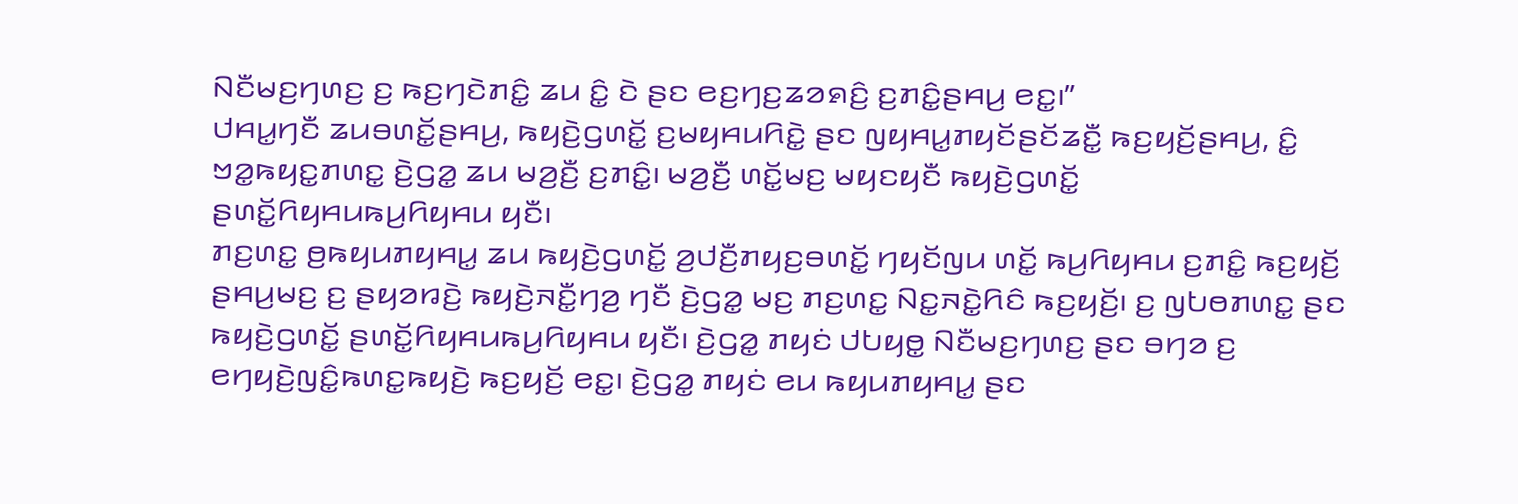ꤡꤢꤪꤗꤢ꤬ꤚꤛꤢ꤬ ꤢ꤬ ꤒꤢ꤬ꤚꤢꤧꤊꤢꤨ꤭ ꤘꤣ ꤢꤨ꤭ ꤢꤧ ꤔꤢ ꤕꤢ꤬ꤚꤢ꤬ꤘꤤꤎꤢꤨ꤬ ꤢ꤬ꤊꤢꤨ꤭ꤔꤌꤣ꤬ ꤕꤢ꤭꤯”
ꤓꤌꤣ꤭ꤚꤢꤪ ꤘꤣꤋꤛꤢꤩ꤭ꤔꤌꤣ꤬, ꤒꤟꤢꤧ꤬ꤞꤛꤢꤩ꤭ ꤢ꤬ꤗꤟꤌꤣꤖꤢꤧ꤭ ꤔꤢ ꤜꤟꤌꤣ꤭ꤊꤟꤢꤩꤔꤢꤩꤘꤢꤪ꤭ ꤒꤢ꤬ꤟꤢꤩ꤬ꤔꤌꤣ꤬, ꤢꤨ꤭ ꤠꤤ꤭ꤒꤟꤢ꤭ꤊꤛꤢ꤭ ꤢꤧ꤬ꤞꤤ꤭ ꤘꤣ ꤗꤤ꤬ꤢꤪ꤬ ꤢ꤬ꤊꤢꤨ꤭꤯ ꤗꤤ꤬ꤢꤪ꤬ ꤛꤢꤩ꤭ꤗꤢ꤬ ꤗꤟꤢꤟꤢꤪ ꤒꤟꤢꤧ꤬ꤞꤛꤢꤩ꤭ ꤔꤛꤢꤩ꤭ꤖꤟꤌꤣꤒꤣ꤬ꤖꤟꤌꤣ ꤟꤢꤪ꤯
ꤊꤢ꤬ꤛꤢ꤭ ꤥ꤬ꤒꤟꤣꤊꤟꤌꤣ꤭ ꤘꤣ ꤒꤟꤢꤧ꤬ꤞꤛꤢꤩ꤭ ꤤ꤬ꤓꤢꤪ꤬ꤊꤟꤢ꤬ꤋꤛꤢꤩ꤭ ꤚꤟꤢꤩꤜꤣ ꤛꤢꤩ꤭ ꤒꤣ꤬ꤖꤟꤌꤣ ꤢ꤬ꤊꤢꤨ꤭ ꤒꤢ꤬ꤟꤢꤩ꤬ ꤔꤌꤣ꤬ꤗꤢ꤬ ꤢ꤬ ꤔꤟꤤꤙꤢꤧ꤬ ꤒꤟꤢꤧ꤬ꤏꤢꤪ꤭ꤚꤤ꤬ ꤚꤢꤪ ꤢꤧ꤬ꤞꤤ꤭ ꤗꤢ꤬ ꤊꤢ꤬ꤛꤢ꤭ ꤡꤢ꤭ꤏꤢꤧ꤭ꤖꤢꤨ ꤒꤢ꤬ꤟꤢꤩ꤬꤯ ꤢ꤬ ꤜꤝꤥꤊꤛꤢ꤭ ꤔꤢ ꤒꤟꤢꤧ꤬ꤞꤛꤢꤩ꤭ ꤔꤛꤢꤩ꤭ꤖꤟꤌꤣꤒꤣ꤬ꤖꤟꤌꤣ ꤟꤢꤪ꤯ ꤢꤧ꤬ꤞꤤ꤭ ꤊꤟꤢꤦ ꤓꤝꤟꤥ꤭ ꤡꤢꤪꤗꤢ꤬ꤚꤛꤢ꤬ ꤔꤢ ꤋꤚꤤ ꤢ꤬ ꤕꤚꤟꤢꤧ꤬ꤜꤢꤨ꤭ꤒꤛꤢ꤭ꤒꤟꤢꤧ꤬ ꤒꤢ꤬ꤟꤢꤩ꤬ ꤕꤢ꤭꤯ ꤢꤧ꤬ꤞꤤ꤭ ꤊꤟꤢꤦ ꤕꤣ ꤒꤟꤣꤊꤟꤌꤣ꤭ ꤔꤢ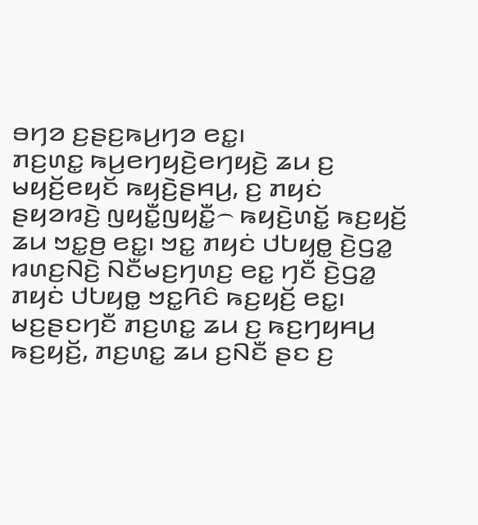ꤋꤚꤤ ꤢ꤬ꤔꤢ꤬ꤒꤣ꤬ꤚꤤ ꤕꤢ꤭꤯
ꤊꤢ꤬ꤛꤢ꤭ ꤒꤣ꤬ꤕꤚꤟꤢꤧ꤬ꤕꤚꤟꤢꤧ꤬ ꤘꤣ ꤢ꤬ ꤗꤟꤢꤩ꤬ꤕꤟꤢꤩ ꤒꤟꤢꤧ꤬ꤔꤌꤣ꤬, ꤢ꤬ ꤊꤟꤢꤦ ꤔꤟꤤꤙꤢꤧ꤬ ꤜꤟꤢꤪ꤭ꤜꤟꤢꤪ꤭꤮ ꤒꤟꤢꤧ꤬ꤛꤢꤩ꤭ ꤒꤢ꤬ꤟꤢꤩ꤬ ꤘꤣ ꤠꤢ꤭ꤥ꤬ ꤕꤢ꤭꤯ ꤠꤢ꤭ ꤊꤟꤢꤦ ꤓꤝꤟꤥ꤭ ꤢꤧ꤬ꤞꤤ꤭ ꤙꤛꤢ꤬ꤡꤢꤧ꤬ ꤡꤢꤪꤗꤢ꤬ꤚꤛꤢ꤬ ꤕꤢ꤭ ꤚꤢꤪ ꤢꤧ꤬ꤞꤤ꤭ ꤊꤟꤢꤦ ꤓꤝꤟꤥ꤭ ꤠꤢ꤭ꤖꤢꤨ ꤒꤢ꤬ꤟꤢꤩ꤬ ꤕꤢ꤭꤯
ꤗꤢ꤬ꤔꤢꤚꤢꤪ ꤊꤢ꤬ꤛꤢ꤭ ꤘꤣ ꤢ꤬ ꤒꤢ꤬ꤚꤟꤌꤣ꤬ ꤒꤢ꤬ꤟꤢꤩ꤬, ꤊꤢ꤬ꤛꤢ꤭ ꤘꤣ ꤢ꤬ꤡꤢꤪ ꤔꤢ ꤢ꤬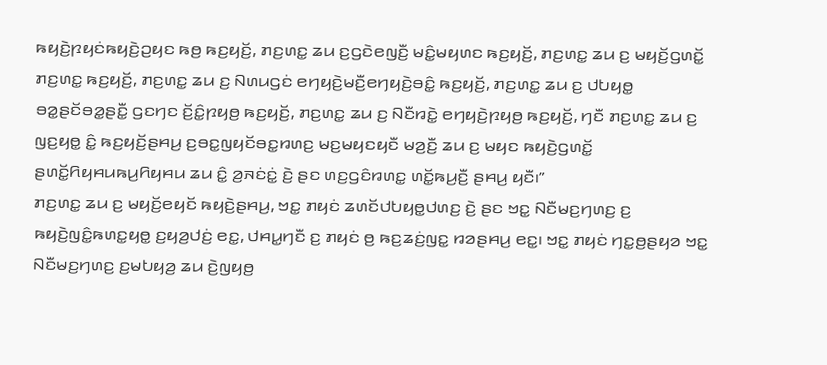ꤒꤟꤢꤧ꤬ꤐꤟꤢꤦꤒꤟꤢꤧ꤬ꤑꤟꤢ ꤒꤥ꤬ ꤒꤢ꤬ꤟꤢꤩ꤬, ꤊꤢ꤬ꤛꤢ꤭ ꤘꤣ ꤢ꤬ꤞꤢꤧꤕꤜꤢꤪ꤬ ꤗꤢꤨ꤭ꤗꤟꤛꤢ ꤒꤢ꤬ꤟꤢꤩ꤬, ꤊꤢ꤬ꤛꤢ꤭ ꤘꤣ ꤢ꤬ ꤗꤟꤢꤩ꤬ꤞꤛꤢꤩ꤭ ꤊꤢ꤬ꤛꤢ꤭ ꤒꤢ꤬ꤟꤢꤩ꤬, ꤊꤢ꤬ꤛꤢ꤭ ꤘꤣ ꤢ꤬ ꤡꤛꤣꤞꤢꤦ ꤕꤚꤟꤢꤧ꤬ꤗꤢꤪ꤬ꤕꤚꤟꤢꤧ꤬ꤋꤢꤨ꤭ ꤒꤢ꤬ꤟꤢꤩ꤬, ꤊꤢ꤬ꤛꤢ꤭ ꤘꤣ ꤢ꤬ ꤓꤝꤟꤥ꤭ ꤋꤤ꤭ꤔꤢꤩꤋꤤ꤭ꤔꤢꤪ꤭ ꤞꤢꤚꤢ ꤢꤩ꤬ꤢꤨ꤭ꤐꤟꤥ꤬ ꤒꤢ꤬ꤟꤢꤩ꤬, ꤊꤢ꤬ꤛꤢ꤭ ꤘꤣ ꤢ꤬ ꤡꤢꤪꤙꤢꤧ꤭ ꤕꤚꤟꤢꤧ꤬ꤐꤟꤥ꤬ ꤒꤢ꤬ꤟꤢꤩ꤬, ꤚꤢꤪ ꤊꤢ꤬ꤛꤢ꤭ ꤘꤣ ꤢ꤬ ꤜꤢ꤬ꤟꤥ꤭ ꤢꤨ꤭ ꤒꤢ꤬ꤟꤢꤩ꤬ꤔꤌꤣ꤬ ꤢ꤬ꤋꤢ꤭ꤜꤟꤢꤩꤋꤢ꤭ꤙꤛꤢ꤬ ꤗꤢ꤬ꤗꤟꤢꤟꤢꤪ ꤗꤤ꤬ꤢꤪ꤬ ꤘꤣ ꤢ꤬ ꤗꤟꤢ ꤒꤟꤢꤧ꤬ꤞꤛꤢꤩ꤭ ꤔꤛꤢꤩ꤭ꤖꤟꤌꤣꤒꤣ꤬ꤖꤟꤌꤣ ꤘꤣ ꤢꤨ꤭ ꤤ꤬ꤏꤢꤦꤢꤦ꤭ ꤢꤧ꤬ ꤔꤢ ꤛꤢ꤬ꤞꤢꤨꤙꤛꤢ꤭ ꤛꤢꤩ꤭ꤒꤣ꤬ꤢꤪ꤬ ꤔꤌꤣ꤬ ꤟꤢꤪ꤯”
ꤊꤢ꤬ꤛꤢ꤭ ꤘꤣ ꤢ꤬ ꤗꤟꤢꤩ꤬ꤕꤟꤢꤩ ꤒꤟꤢꤧ꤬ꤔꤌꤣ꤬, ꤠꤢ꤭ ꤊꤟꤢꤦ ꤘꤛꤢꤩꤓꤝꤟꤥ꤭ꤓꤛꤢ꤬ ꤢꤧ꤬ ꤔꤢ ꤠꤢ꤭ ꤡꤢꤪꤗꤢ꤬ꤚꤛꤢ꤬ ꤢ꤬ ꤒꤟꤢꤧ꤬ꤜꤢꤨ꤭ꤒꤛꤢ꤭ꤟꤥ꤭ ꤢ꤬ꤟꤤ꤬ꤓꤢꤦ꤬ ꤕꤢ꤭, ꤓꤌꤣ꤭ꤚꤢꤪ ꤢ꤬ ꤊꤟꤢꤦ ꤥ꤬ ꤒꤢ꤬ꤘꤢꤦ꤬ꤜꤢ꤭ ꤙꤤꤔꤌꤣ꤬ ꤕꤢ꤭꤯ ꤠꤢ꤭ ꤊꤟꤢꤦ ꤚꤢ꤭ꤥ꤬ꤔꤟꤤ ꤠꤢ꤭ ꤡꤢꤪꤗꤢ꤬ꤚꤛꤢ꤬ ꤢ꤬ꤗꤝꤟꤤ꤬ ꤘꤣ ꤢꤧ꤬ꤜꤟꤥ꤬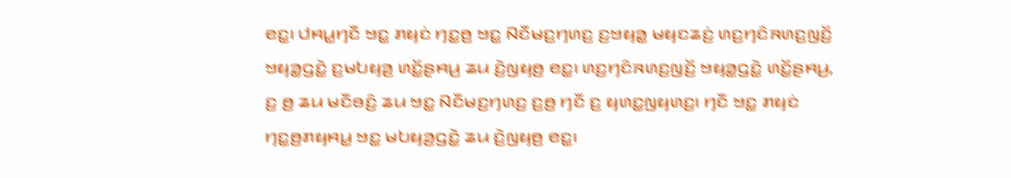ꤕꤢ꤭꤯ ꤓꤌꤣ꤭ꤚꤢꤪ ꤠꤢ꤭ ꤊꤟꤢꤦ ꤚꤢ꤭ꤥ꤬ ꤠꤢ꤭ ꤡꤢꤪꤗꤢ꤬ꤚꤛꤢ꤬ ꤢ꤬ꤠꤟꤤ꤭ ꤗꤟꤢꤘꤢꤦ꤬ ꤛꤢ꤬ꤚꤢꤨꤏꤛꤢ꤬ꤜꤢꤩ꤬ ꤠꤟꤤ꤭ꤞꤢꤧ꤭ ꤢ꤬ꤗꤝꤟꤤ꤬ ꤛꤢꤩ꤭ꤔꤌꤣ꤬ ꤘꤣ ꤢꤧ꤬ꤜꤟꤥ꤬ ꤕꤢ꤭꤯ ꤛꤢ꤬ꤚꤢꤨꤏꤛꤢ꤬ꤜꤢꤩ꤬ ꤠꤟꤤ꤭ꤞꤢꤧ꤭ ꤛꤢꤩ꤭ꤔꤌꤣ꤬, ꤢ꤬ ꤥ꤬ ꤘꤣ ꤗꤢꤪꤋꤢꤨ꤬ ꤘꤣ ꤠꤢ꤭ ꤡꤢꤪꤗꤢ꤬ꤚꤛꤢ꤬ ꤢ꤬ꤥ꤬ ꤚꤢꤪ ꤢ꤬ ꤟꤛꤢ꤭ꤜꤟꤛꤢ꤬꤯ ꤚꤢꤪ ꤠꤢ꤭ ꤊꤟꤢꤦ ꤚꤢ꤭ꤥ꤬ꤊꤟꤌꤣ꤭ ꤠꤢ꤭ ꤗꤝꤟꤤ꤬ꤞꤢꤧ꤭ ꤘꤣ ꤢꤧ꤬ꤜꤟꤥ꤬ ꤕꤢ꤭꤯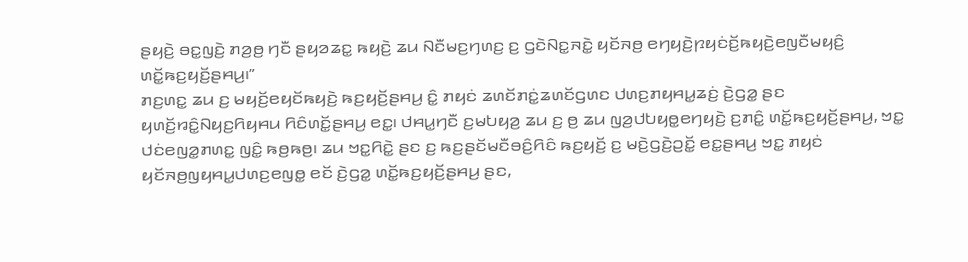ꤔꤟꤢꤧ꤬ ꤋꤢ꤭ꤜꤢꤧ꤬ ꤊꤤ꤬ꤥ꤬ ꤚꤢꤪ ꤔꤟꤤꤘꤢ꤭ ꤒꤟꤢꤧ꤬ ꤘꤣ ꤡꤢꤪꤗꤢ꤬ꤚꤛꤢ꤬ ꤢ꤬ ꤞꤢꤧꤡꤢ꤭ꤏꤢꤧ꤭ ꤟꤢꤩꤏꤥ꤬ ꤕꤚꤟꤢꤧ꤬ꤐꤟꤢꤦꤢꤩ꤬ꤒꤟꤢꤧ꤬ꤕꤜꤢꤪꤗꤟꤢꤨ꤬ ꤛꤢꤩ꤭ꤒꤢ꤬ꤟꤢꤩ꤬ꤔꤌꤣ꤬꤯”
ꤊꤢ꤬ꤛꤢ꤭ ꤘꤣ ꤢ꤬ ꤗꤟꤢꤩ꤬ꤕꤟꤢꤩꤒꤟꤢꤧ꤬ ꤒꤢ꤬ꤟꤢꤩ꤬ꤔꤌꤣ꤬ ꤢꤨ꤭ ꤊꤟꤢꤦ ꤘꤛꤢꤩꤊꤢꤦ꤭ꤘꤛꤢꤩꤞꤛꤢ ꤓꤛꤢ꤬ꤊꤟꤌꤣ꤭ꤘꤢꤦ꤬ ꤢꤧ꤬ꤞꤤ꤭ ꤔꤢ ꤟꤛꤢꤩ꤬ꤙꤢꤨ꤭ꤡꤟꤢ꤬ꤖꤟꤌꤣ ꤖꤢꤨꤛꤢꤩ꤭ꤔꤌꤣ꤬ ꤕꤢ꤭꤯ ꤓꤌꤣ꤭ꤚꤢꤪ ꤢ꤬ꤗꤝꤟꤤ꤬ ꤘꤣ ꤢ꤬ ꤥ꤬ ꤘꤣ ꤜꤤ꤬ꤓꤝꤟꤥ꤭ꤕꤚꤟꤢꤧ꤬ ꤢ꤬ꤊꤢꤨ꤭ ꤛꤢꤩ꤭ꤒꤢ꤬ꤟꤢꤩ꤬ꤔꤌꤣ꤬, ꤠꤢ꤭ ꤓꤢꤦꤕꤜꤤ꤭ꤊꤛꤢ꤭ ꤜꤢꤨ꤭ ꤒꤥ꤬ꤒꤥ꤬꤯ ꤘꤣ ꤠꤢ꤭ꤖꤢꤧ꤭ ꤔꤢ ꤢ꤬ ꤒꤢ꤬ꤔꤢꤩꤗꤢꤪꤋꤢꤨ꤬ꤖꤢꤨ ꤒꤢ꤬ꤟꤢꤩ꤬ ꤢ꤬ ꤗꤢꤧ꤬ꤞꤢꤧ꤬ꤑꤢꤩ꤭ ꤕꤢ꤭ꤔꤌꤣ꤬ ꤠꤢ꤭ ꤊꤟꤢꤦ ꤟꤢꤩꤏꤥ꤬ꤜꤟꤌꤣ꤭ꤓꤛꤢ꤬ꤕꤜꤥ꤭ ꤕꤢꤩ ꤢꤧ꤬ꤞꤤ꤭ ꤛꤢꤩ꤭ꤒꤢ꤬ꤟꤢꤩ꤬ꤔꤌꤣ꤬ ꤔꤢ,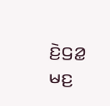ꤢꤧ꤬ꤞꤤ꤭ ꤗꤢ꤬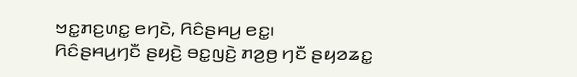ꤠꤢ꤭ꤊꤢ꤬ꤛꤢ꤭ ꤕꤚꤢꤧ, ꤖꤢꤨꤔꤌꤣ꤬ ꤕꤢ꤭꤯
ꤖꤢꤨꤔꤌꤣ꤬ꤚꤢꤪ ꤔꤟꤢꤧ꤬ ꤋꤢ꤭ꤜꤢꤧ꤬ ꤊꤤ꤬ꤥ꤬ ꤚꤢꤪ ꤔꤟꤤꤘꤢ꤭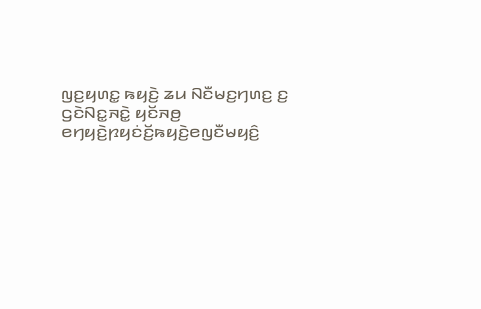ꤜꤢ꤬ꤟꤛꤢ꤭ ꤒꤟꤢꤧ꤬ ꤘꤣ ꤡꤢꤪꤗꤢ꤬ꤚꤛꤢ꤬ ꤢ꤬ ꤞꤢꤧꤡꤢ꤭ꤏꤢꤧ꤭ ꤟꤢꤩꤏꤥ꤬ ꤕꤚꤟꤢꤧ꤬ꤐꤟꤢꤦꤢꤩ꤬ꤒꤟꤢꤧ꤬ꤕꤜꤢꤪꤗꤟꤢꤨ꤬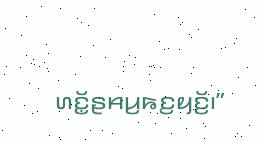ꤛꤢꤩ꤭ꤔꤌꤣ꤬ꤒꤢ꤬ꤟꤢꤩ꤬꤯”